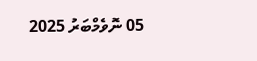05 ނޮވެމްބަރު 2025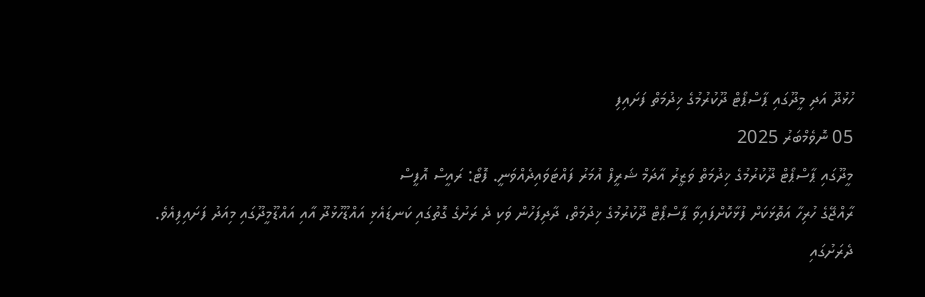ހުޅުދޫ އަދި މީދޫގައި ޕާސްޕޯޓް ދޫކުރުމުގެ ޚިދުމަތް ފަށައިފި
05 ނޮވެމްބަރު 2025
މީދޫގައި ޕާސްޕޯޓް ދޫކުރުމުގެ ޚިދުމަތް ވަޒީރު އާދަމް ޝަރީފް އުމަރު ފައްޓަވައިދެއްވަނީ. ފޮޓޯ: ރައީސް އޮފީސް
ރާއްޖޭގެ ހުރިހާ އަތޮޅަކަށް ފުޅާކޮށްފައިވާ ޕާސްޕޯޓް ދޫކުރުމުގެ ޚިދުމަތް، ދާދިފަހުން ވަކި ދެ ރަށުގެ ގޮތުގައި ކަނޑައެޅި އައްޑޫހުޅުދޫ އާއި އައްޑޫމީދޫގައި މިއަދު ފަށައިފިއެވެ.
ދެރަށުގައި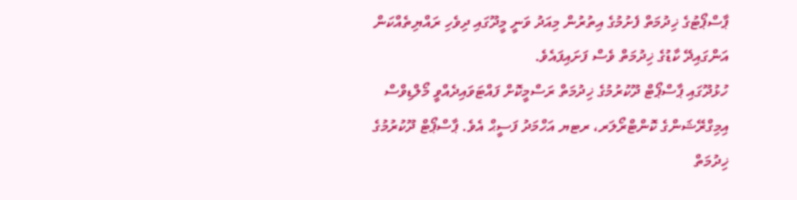ޕާސްޕޯޓުގެ ޚިދުމަތް ފެށުމުގެ އިތުރުން މިއަދު ވަނީ މީދޫގައި ދިވެހި ރައްޔިތެއްކަން އަންގައިދޭ ކާޑުގެ ޚިދުމަތް ވެސް ފަށައިފައެވެ.
ހުޅުދޫގައި ޕާސްޕޯޓް ދޫކުރުމުގެ ޚިދުމަތް ރަސްމީކޮށް ފައްޓަވައިދެއްވީ މޯލްޑިވްސް އިމިގްރޭޝަންގެ ކޮންޓްރޯލަރ، ރޓޔ އަހްމަދު ފަސީޙް އެވެ. ޕާސްޕޯޓް ދޫކުރުމުގެ ޚިދުމަތް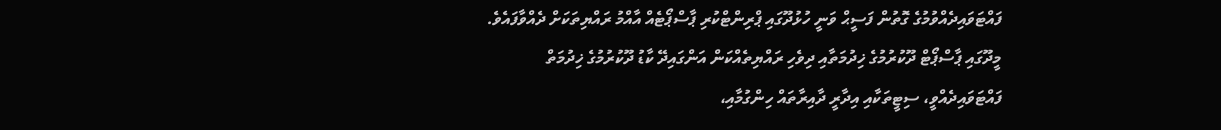ފައްޓަވައިދެއްވުމުގެ ގޮތުން ފަސީޙް ވަނީ ހުޅުދޫގައި ޕްރިންޓްކުރި ޕާސްޕޯޓެއް އާއްމު ރައްޔިތަކަށް ދެއްވާފައެވެ.
މީދޫގައި ޕާސްޕޯޓް ދޫކުރުމުގެ ޚިދުމަތާއި ދިވެހި ރައްޔިތެއްކަން އަންގައިދޭ ކާޑު ދޫކުރުމުގެ ޚިދުމަތް ފައްޓަވައިދެއްވީ، ސިޓީތަކާއި އިދާރީ ދާއިރާތައް ހިންގުމާއި،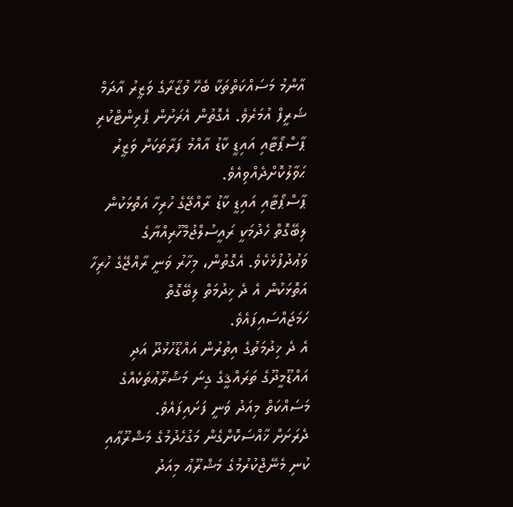އާންމު މަސައްކަތްތަކާ ބެހޭ ވުޒާރާގެ ވަޒީރު އާދަމް ޝަރީފް އުމަރެވެ. އެގޮތުން އެރަށުން ޕްރިންޓްކުރި ޕާސްޕޯޓާއި އައިޑީ ކާޑު އާއްމު ފަރާތަކަށް ވަޒީރު ޙަވާލުކޮށްދެއްވިއެވެ.
ޕާސްޕޯޓާއި އައިޑީ ކާޑު ރާއްޖޭގެ ހުރިހާ އަތޮޅަކުން ލިބޭގޮތް ހެދުމަކީ ރައީސުލްޖުމްހޫރިއްޔާގެ ވަޢުދުފުޅެކެވެ. އެގޮތުން، މިހާރު ވަނީ ރާއްޖޭގެ ހުރިހާ އަތޮޅަކުން އެ ދެ ޚިދުމަތް ލިބޭގޮތް ހަމަޖައްސައިފައެވެ.
އެ ދެ ޚިދުމަތުގެ އިތުރުން އައްޑޫހުޅުދޫ އަދި އައްޑޫމީދޫގެ ތަރައްޤީގެ ގިނަ މަޝްރޫޢުތަކެއްގެ މަސައްކަތް މިއަދު ވަނީ ފަށައިފައެވެ.
ދެރަށަށް ޚާއްސަކޮށްގެން މަގުހެދުމުގެ މަޝްރޫޢާއި ކުނި މެނޭޖްކުރުމުގެ މަޝްރޫޢު މިއަދު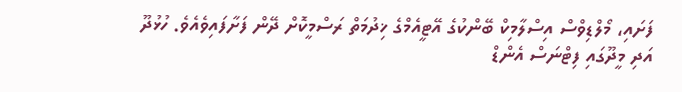ފަށައި، މޯލްޑިވްސް އިސްލާމިކް ބޭންކުގެ އޭޓީއެމްގެ ޚިދުމަތް ރަސްމީކޮށް ދޭން ފަށާފައިވެއެވެ. ހުޅުދޫ އަދި މީދޫގައި ފިޓްނަސް އެންޑް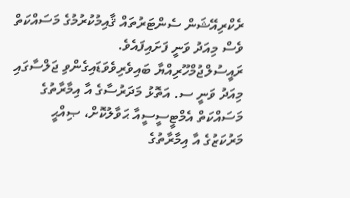ރެކްރިއޭޝަން ސެންޓަރުތައް ޤާއިމުކުރުމުގެ މަސައްކަތް ވެސް މިއަދު ވަނީ ފަށައިފައެވެ.
ރައީސުލްޖުމްހޫރިއްޔާ ބައިވެރިވެވަޑައިގެންވި ޖަލްސާގައި މިއަދު ވަނީ ސ. އަތޮޅު މަދަރުސާގެ އާ އިމާރާތުގެ މަސައްކަތް އެމްޓީސީސީއާ ޙަވާލުކޮށް، ޞިއްޙީ މަރުކަޒުގެ އާ އިމާރާތުގެ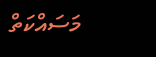މަސައްކަތް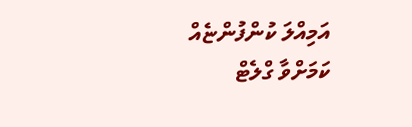އަމިއްލަ ކުންފުންޏެއް ކަމަށްވާ ގްލެޓް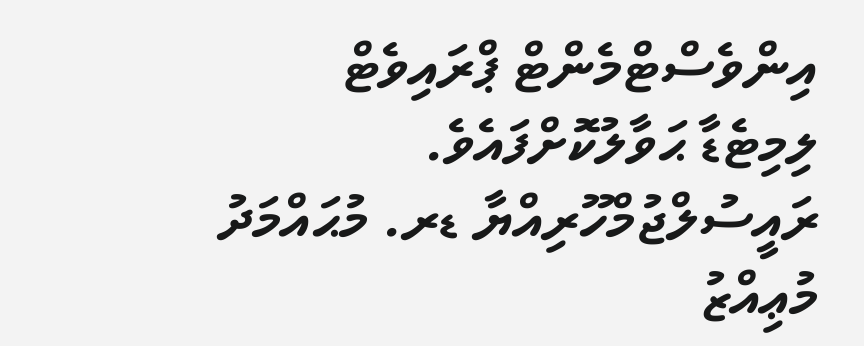އިންވެސްޓްމެންޓް ޕްރައިވެޓް ލިމިޓެޑާ ޙަވާލުކޮށްފައެވެ.
ރައީސުލްޖުމްހޫރިއްޔާ ޑރ. މުޙައްމަދު މުޢިއްޒު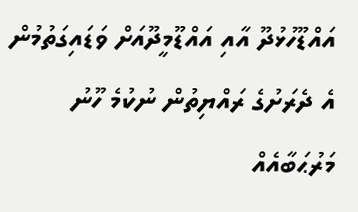އައްޑޫހުޅުދޫ އާއި އައްޑޫމީދޫއަށް ވަޑައިގަތުމުން އެ ދެރަށުގެ ރައްޔިތުން ނުކުމެ ހޫނު މަރުޙަބާއެއް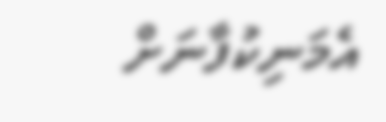އެމަނިކުފާނަށް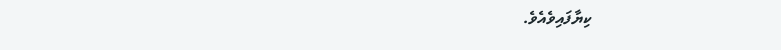ކިޔާފައިވެއެވެ.